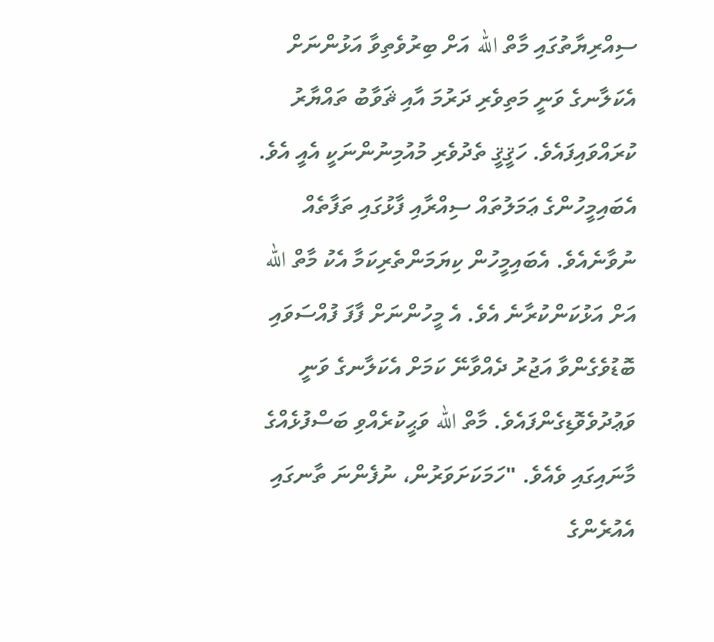ސިއްރިޔާތުގައި މާތް الله އަށް ބިރުވެތިވާ އަޅުންނަށް އެކަލާނގެ ވަނީ މަތިވެރި ދަރުމަ އާއި ޘަވާބު ތައްޔާރު ކުރައްވައިފައެވެ. ހަޤީޤީ ތެދުވެރި މުއުމިނުންނަކީ އެއީ އެވެ. އެބައިމީހުންގެ ޢަމަލުތައް ސިއްރާއި ފާޅުގައި ތަފާތެއް ނުވާނެއެވެ. އެބައިމީހުން ކިޔަމަންތެރިކަމާ އެކު މާތް الله އަށް އަޅުކަންކުރާނެ އެވެ. އެ މީހުންނަށް ފާފަ ފުއްސަވައި ބޮޑުވެގެންވާ އަޖުރު ދެއްވާނޭ ކަމަށް އެކަލާނގެ ވަނީ ވަޢުދުވެވޮޑިގެންފައެވެ. މާތް الله ވަޙީކުރެއްވި ބަސްފުޅެއްގެ މާނައިގައި ވެއެވެ. "ހަމަކަށަވަރުން، ނުފެންނަ ތާނގައި އެއުރެންގެ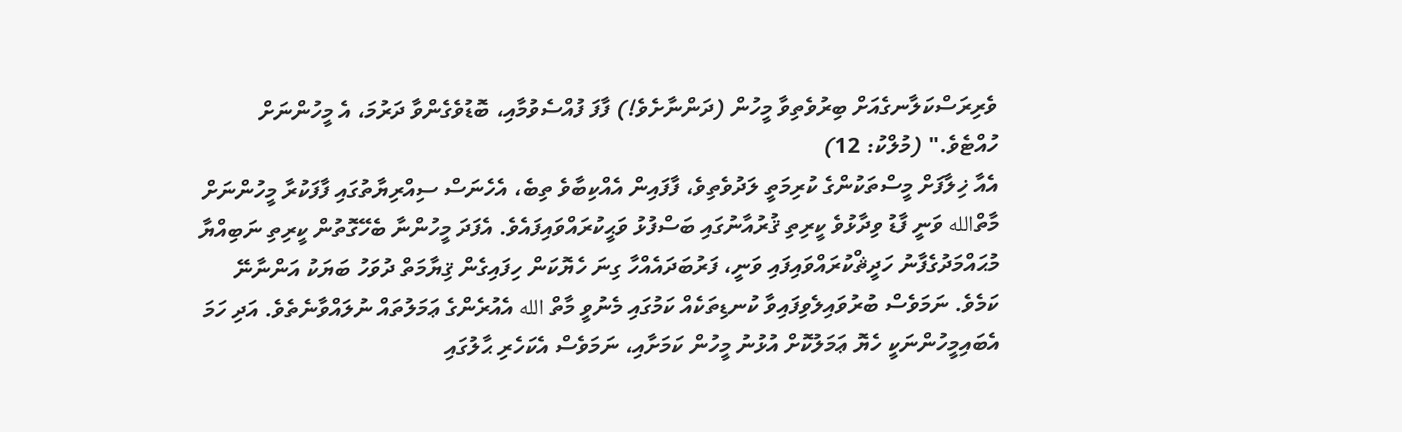ވެރިރަސްކަލާނގެއަށް ބިރުވެތިވާ މީހުން (ދަންނާށެވެ!) ފާފަ ފުއްސެވުމާއި، ބޮޑުވެގެންވާ ދަރުމަ، އެ މީހުންނަށް ހުއްޓެވެ." (މުލްކު: 12)
އެއާ ޚިލާފަށް މީސްތަކުންގެ ކުރިމަތީ ލަދުވެތިވެ، ފާފައިން އެއްކިބާވެ ތިބެ، އެހެނަސް ސިއްރިޔާތުގައި ފާފަކުރާ މީހުންނަށް މާތްالله ވަނީ ފާޑު ވިދާޅުވެ ކީރިތި ޤުރުއާނުގައި ބަސްފުޅު ވަޙީކުރައްވައިފައެވެ. އެފަދަ މީހުންނާ ބެހޭގޮތުން ކީރިތި ނަބިއްޔާ މުޙައްމަދުގެފާނު ހަދީޘްކުރައްވައިފައި ވަނީ، ފަރުބަދައެއްހާ ގިނަ ހެޔޮކަން ހިފައިގެން ޤިޔާމަތް ދުވަހު ބަޔަކު އަންނާނޭ ކަމެވެ. ނަމަވެސް ބުރުވައިލެވިފައިވާ ކުނޑިތަކެއް ކަމުގައި މެނުވީ މާތް الله އެއުރެންގެ ޢަމަލުތައް ނުލައްވާނެތެވެ. އަދި ހަމަ އެބައިމީހުންނަކީ ހެޔޮ ޢަމަލުކޮށް އުޅުނު މީހުން ކަމަށާއި، ނަމަވެސް އެކަހެރި ޙާލުގައި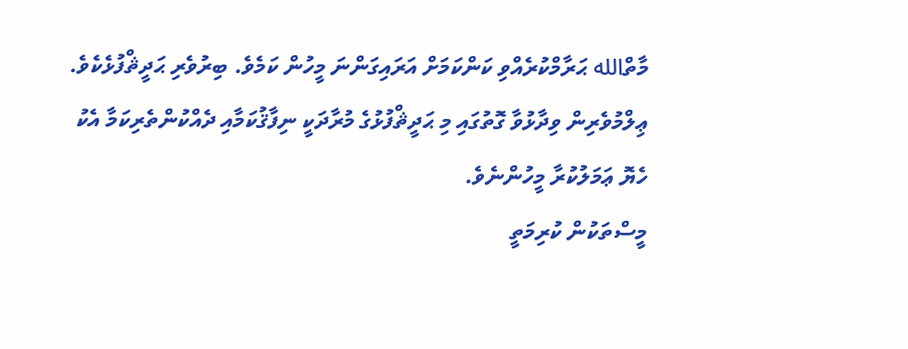މާތްالله ޙަރާމްކުރެއްވި ކަންކަމަށް އަރައިގަންނަ މީހުން ކަމެވެ. ބިރުވެރި ޙަދީޘްފުޅެކެވެ. ޢިލްމުވެރިން ވިދާޅުވާ ގޮތުގައި މި ޙަދީޘްފުޅުގެ މުރާދަކީ ނިފާޤުކަމާއި ދެއްކުންތެރިކަމާ އެކު ހެޔޮ ޢަމަލުކުރާ މީހުންނެވެ.
މީސްތަކުން ކުރިމަތީ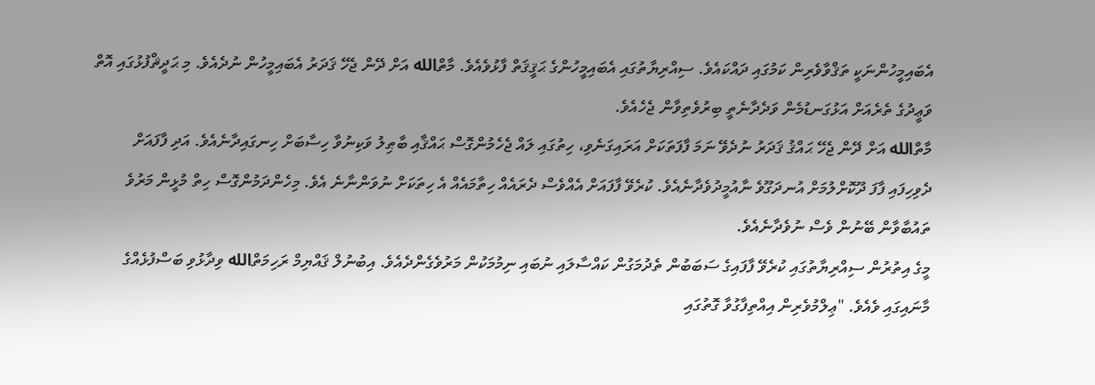އެބައިމީހުންނަކީ ތަޤްވާވެރިން ކަމުގައި ދައްކައެވެ. ސިއްރިޔާތުގައި އެބައިމީހުންގެ ޙަޤީޤަތް ފާޅުވެއެވެ. މާތްالله އަށް ދޭން ޖެހޭ ޤަދަރު އެބައިމީހުން ނުދެއެވެ. މި ޙަދީޘްފުޅުގައި އޮތް ވަޢީދުގެ ތެރެއަށް އަޅުގަނޑުމެން ވަދެދާނެތީ ބިރުވެތިވާން ޖެހެއެވެ.
މާތްالله އަށް ދޭން ޖެހޭ ޙައްޤު ޤަދަރު ނުދެވޭ ނަމަ ފާފަތަކަށް އަރައިގަނެވި، ހިތުގައި ލައް ޖެހެމުންގޮސް ޙައްޤާއި ބާޠިލު ވަކިނުވާ ހިސާބަށް ހިނގައިދާނެއެވެ. އަދި ފާފައަށް ދެވިހިފައި ފާފަ ދޫކޮށްލުމަށް އުނދަގޫވެ ނާއުމީދުވެދާނެއެވެ. ކުރެވޭ ފާފައަށް އެއްވެސް ދެރައެއް ހިތާމައެއް އެ ހިތަކަށް ނުވަންނާނެ އެވެ. މިހެންދަމުންގޮސް ހިތް މުޅީން މަރުވެ ތައުބާވާން ބޭނުން ވެސް ނުވެދާނެއެވެ.
މީގެ އިތުރުން ސިއްރިޔާތުގައި ކުރެވޭ ފާފައިގެ ސަބަބުން ތެދުމަގުން ކައްސާލައި ނުބައި ނިމުމަކުން މަރުވެގެންދެއެވެ. އިބުނުލް ޤައްޔިމް ރަހިމަތްالله ވިދާޅުވި ބަސްފުޅެއްގެ މާނައިގައި ވެއެވެ. "ޢިލްމުވެރިން އިއްތިފާގުވާ ގޮތުގައި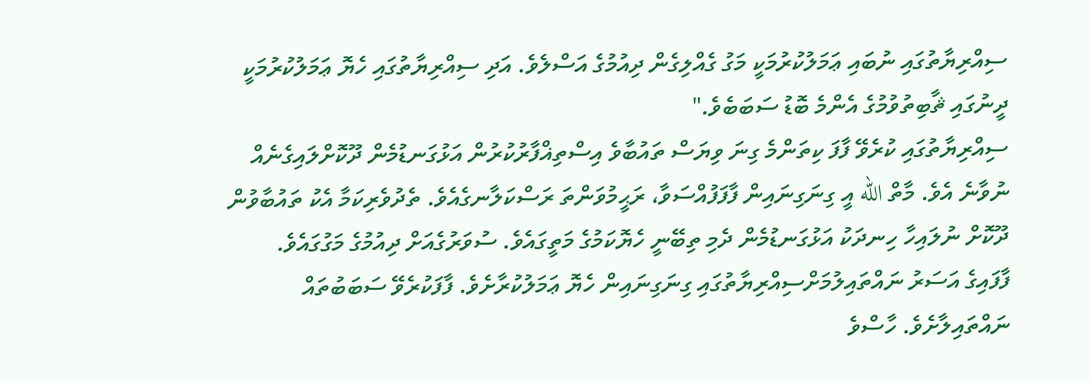ސިއްރިޔާތުގައި ނުބައި ޢަމަލުކުރުމަކީ މަގު ގެއްލިގެން ދިއުމުގެ އަސްލެވެ. އަދި ސިއްރިޔާތުގައި ހެޔޮ ޢަމަލުކުރުމަކީ ދީނުގައި ޘާބިތުވުމުގެ އެންމެ ބޮޑު ސަބަބެވެ."
ސިއްރިޔާތުގައި ކުރެވޭ ފާފަ ކިތަންމެ ގިނަ ވިޔަސް ތައުބާވެ އިސްތިޣްފާރުކުރުން އަޅުގަނޑުމެން ދޫކޮށްލައިގެނެއް ނުވާނެ އެވެ. މާތް الله އީ ގިނަގިނައިން ފާފަފުއްސަވާ، ރަޙީމުވަންތަ ރަސްކަލާނގެއެވެ. ތެދުވެރިކަމާ އެކު ތައުބާވުން ދޫކޮށް ނުލައިހާ ހިނދަކު އަޅުގަނޑުމެން ދެމި ތިބޭނީ ހެޔޮކަމުގެ މަތީގައެވެ. ސުވަރުގެއަށް ދިއުމުގެ މަގުގައެވެ. ފާފައިގެ އަސަރު ނައްތައިލުމަށްސިއްރިޔާތުގައި ގިނަގިނައިން ހެޔޮ ޢަމަލުކުރާށެވެ. ފާފަކުރެވޭ ސަބަބުތައް ނައްތައިލާށެވެ. ހާސްވެ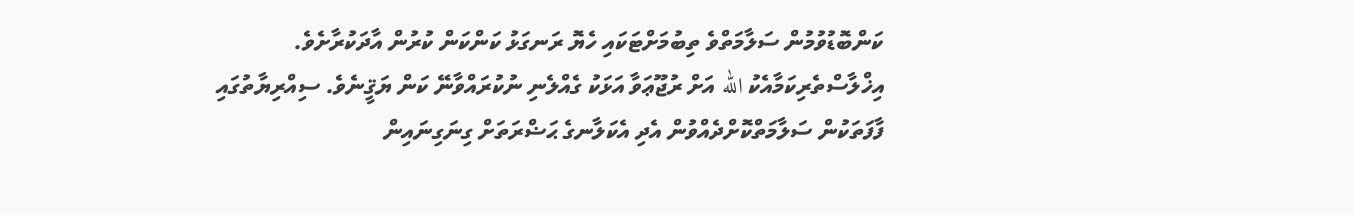ކަންބޮޑުވުމުން ސަލާމަތްވެ ތިބުމަށްޓަކައި ހެޔޮ ރަނގަޅު ކަންކަން ކުރުން އާދަކުރާށެވެ.
އިޚްލާސްތެރިކަމާއެކު الله އަށް ރުޖޫޢަވާ އަޅަކު ގެއްލެނި ނުކުރައްވާނޭ ކަން ޔަޤީނެވެ. ސިއްރިޔާތުގައި ފާފަތަކުން ސަލާމަތްކޮށްދެއްވުން އެދި އެކަލާނގެ ޙަޟްރަތަށް ގިނަގިނައިން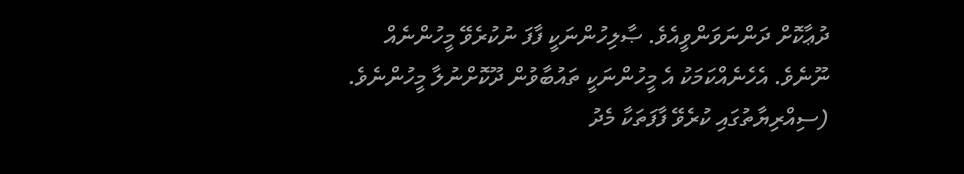ދުޢާކޮށް ދަންނަވަންވީއެވެ. ޞާލިހުންނަކީ ފާފަ ނުކުރެވޭ މީހުންނެއް ނޫނެވެ. އެހެނެއްކަމަކު އެ މީހުންނަކީ ތައުބާވުން ދޫކޮށްނުލާ މީހުންނެވެ.
(ސިއްރިޔާތުގައި ކުރެވޭ ފާފަތަކާ މެދު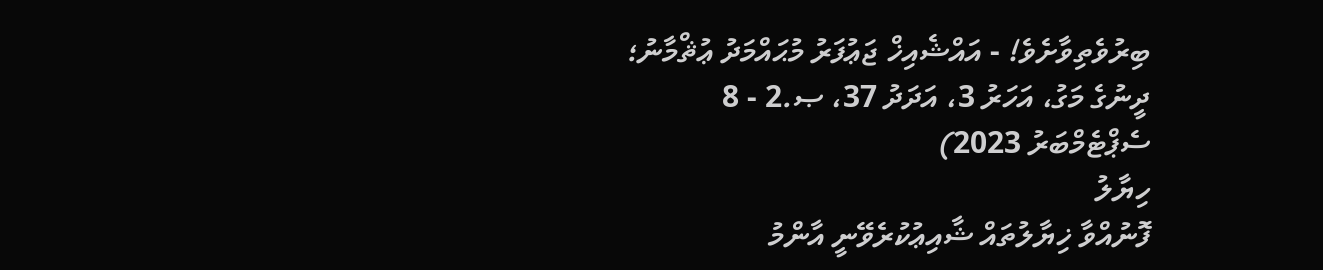ބިރުވެތިވާށެވެ! - އައްޝެއިޚް ޖަޢުފަރު މުޙައްމަދު ޢުޘްމާނު؛ ދީނުގެ މަގު، އަހަރު 3، އަދަދު 37، ޞ.2 - 8 ސެޕްޓެމްބަރު 2023)
ހިޔާލު
ފޮނުއްވާ ޚިޔާލުތައް ޝާއިޢުކުރެވޭނީ އާންމު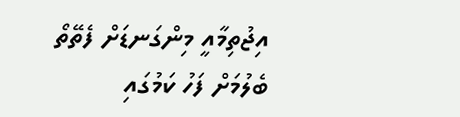އިޖުތިމާއީ މިންގަނޑަށް ފެތޭތޯ ބެލުމަށް ފަހު ކަމުގައި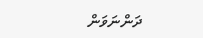ދަންނަވަން